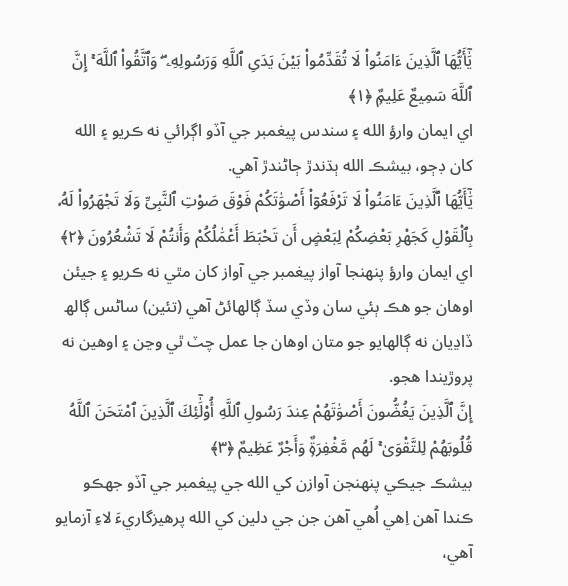يَٰٓأَيُّهَا ٱلَّذِينَ ءَامَنُواْ لَا تُقَدِّمُواْ بَيْنَ يَدَىِ ٱللَّهِ وَرَسُولِهِۦ ۖ وَٱتَّقُواْ ٱللَّهَ ۚ إِنَّ ٱللَّهَ سَمِيعٌ عَلِيمٌۭ ﴿١﴾
اي ايمان وارؤ الله ۽ سندس پيغمبر جي آڏو اڳرائي نه ڪريو ۽ الله کان ڊڄو، بيشڪ الله ٻڌندڙ ڄاڻندڙ آھي.
يَٰٓأَيُّهَا ٱلَّذِينَ ءَامَنُواْ لَا تَرْفَعُوٓاْ أَصْوَٰتَكُمْ فَوْقَ صَوْتِ ٱلنَّبِىِّ وَلَا تَجْهَرُواْ لَهُۥ بِٱلْقَوْلِ كَجَهْرِ بَعْضِكُمْ لِبَعْضٍ أَن تَحْبَطَ أَعْمَٰلُكُمْ وَأَنتُمْ لَا تَشْعُرُونَ ﴿٢﴾
اي ايمان وارؤ پنھنجا آواز پيغمبر جي آواز کان مٿي نه ڪريو ۽ جيئن اوھان جو ھڪ ٻئي سان وڏي سڏ ڳالھائڻ آھي (تئين) ساڻس ڳالھ ڏاڍيان نه ڳالھايو جو متان اوھان جا عمل چٽ ٿي وڃن ۽ اوھين نه پروڙيندا ھجو.
إِنَّ ٱلَّذِينَ يَغُضُّونَ أَصْوَٰتَهُمْ عِندَ رَسُولِ ٱللَّهِ أُوْلَٰٓئِكَ ٱلَّذِينَ ٱمْتَحَنَ ٱللَّهُ قُلُوبَهُمْ لِلتَّقْوَىٰ ۚ لَهُم مَّغْفِرَةٌۭ وَأَجْرٌ عَظِيمٌ ﴿٣﴾
بيشڪ جيڪي پنھنجن آوازن کي الله جي پيغمبر جي آڏو جھڪو ڪندا آھن اِھي اُھي آھن جن جي دلين کي الله پرھيزگاريءَ لاءِ آزمايو آھي،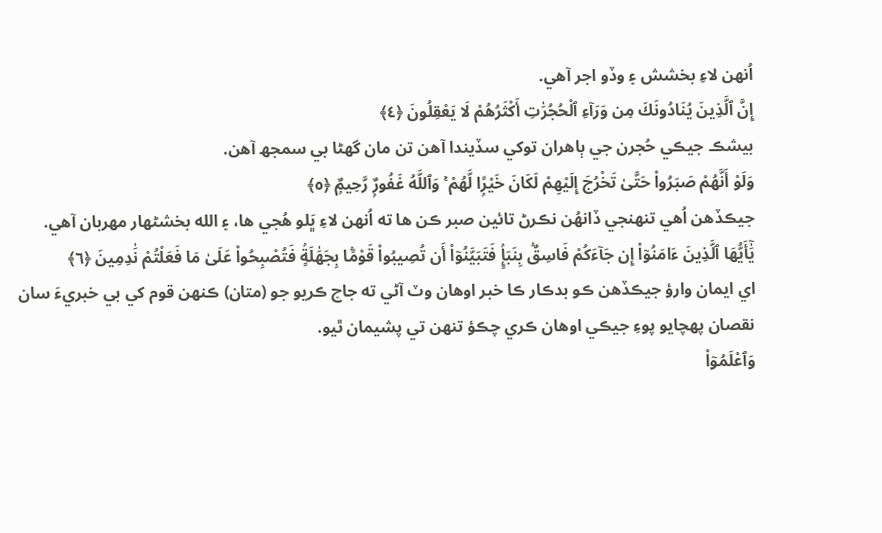اُنھن لاءِ بخشش ۽ وڏو اجر آھي.
إِنَّ ٱلَّذِينَ يُنَادُونَكَ مِن وَرَآءِ ٱلْحُجُرَٰتِ أَكْثَرُهُمْ لَا يَعْقِلُونَ ﴿٤﴾
بيشڪ جيڪي حُجرن جي ٻاھران توکي سڏيندا آھن تن مان گھڻا بي سمجھ آھن.
وَلَوْ أَنَّهُمْ صَبَرُواْ حَتَّىٰ تَخْرُجَ إِلَيْهِمْ لَكَانَ خَيْرًۭا لَّهُمْ ۚ وَٱللَّهُ غَفُورٌۭ رَّحِيمٌۭ ﴿٥﴾
جيڪڏھن اُھي تنھنجي ڏانھُن نڪرڻ تائين صبر ڪن ھا ته اُنھن لاءِ ڀَلو ھُجي ھا، ۽ الله بخشڻھار مھربان آھي.
يَٰٓأَيُّهَا ٱلَّذِينَ ءَامَنُوٓاْ إِن جَآءَكُمْ فَاسِقٌۢ بِنَبَإٍۢ فَتَبَيَّنُوٓاْ أَن تُصِيبُواْ قَوْمًۢا بِجَهَٰلَةٍۢ فَتُصْبِحُواْ عَلَىٰ مَا فَعَلْتُمْ نَٰدِمِينَ ﴿٦﴾
اي ايمان وارؤ جيڪڏھن ڪو بدڪار ڪا خبر اوھان وٽ آڻي ته جاچ ڪريو جو (متان) ڪنھن قوم کي بي خبريءَ سان نقصان پھچايو پوءِ جيڪي اوھان ڪري چڪؤ تنھن تي پشيمان ٿيو.
وَٱعْلَمُوٓاْ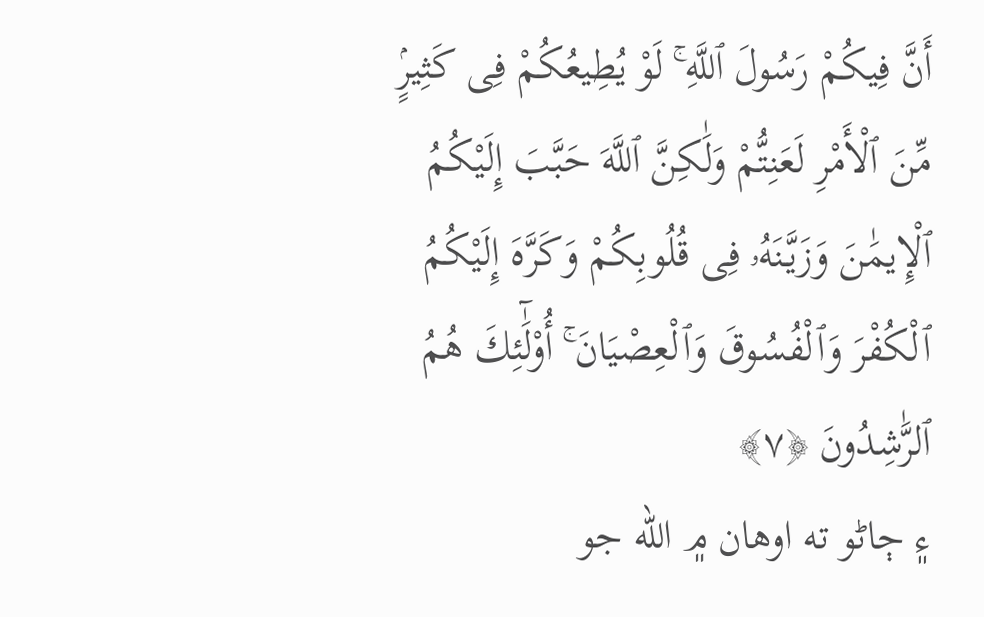أَنَّ فِيكُمْ رَسُولَ ٱللَّهِ ۚ لَوْ يُطِيعُكُمْ فِى كَثِيرٍۢ مِّنَ ٱلْأَمْرِ لَعَنِتُّمْ وَلَٰكِنَّ ٱللَّهَ حَبَّبَ إِلَيْكُمُ ٱلْإِيمَٰنَ وَزَيَّنَهُۥ فِى قُلُوبِكُمْ وَكَرَّهَ إِلَيْكُمُ ٱلْكُفْرَ وَٱلْفُسُوقَ وَٱلْعِصْيَانَ ۚ أُوْلَٰٓئِكَ هُمُ ٱلرَّٰشِدُونَ ﴿٧﴾
۽ ڄاڻو ته اوھان ۾ الله جو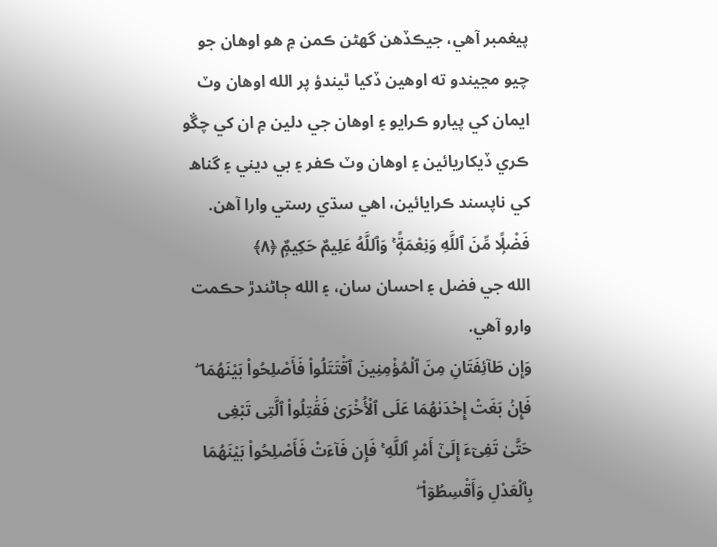پيغمبر آھي، جيڪڏھن گھڻن ڪمن ۾ ھو اوھان جو چيو مڃيندو ته اوھين ڏکيا ٿيندؤ پر الله اوھان وٽ ايمان کي پيارو ڪرايو ۽ اوھان جي دلين ۾ ان کي چڱو ڪري ڏيکاريائين ۽ اوھان وٽ ڪفر ۽ بي ديني ۽ گناھ کي ناپسند ڪرايائين، اھي سڌي رستي وارا آھن.
فَضْلًۭا مِّنَ ٱللَّهِ وَنِعْمَةًۭ ۚ وَٱللَّهُ عَلِيمٌ حَكِيمٌۭ ﴿٨﴾
الله جي فضل ۽ احسان سان، ۽ الله ڄاڻندڙ حڪمت وارو آھي.
وَإِن طَآئِفَتَانِ مِنَ ٱلْمُؤْمِنِينَ ٱقْتَتَلُواْ فَأَصْلِحُواْ بَيْنَهُمَا ۖ فَإِنۢ بَغَتْ إِحْدَىٰهُمَا عَلَى ٱلْأُخْرَىٰ فَقَٰتِلُواْ ٱلَّتِى تَبْغِى حَتَّىٰ تَفِىٓءَ إِلَىٰٓ أَمْرِ ٱللَّهِ ۚ فَإِن فَآءَتْ فَأَصْلِحُواْ بَيْنَهُمَا بِٱلْعَدْلِ وَأَقْسِطُوٓاْ ۖ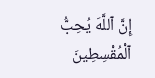إِنَّ ٱللَّهَ يُحِبُّ ٱلْمُقْسِطِينَ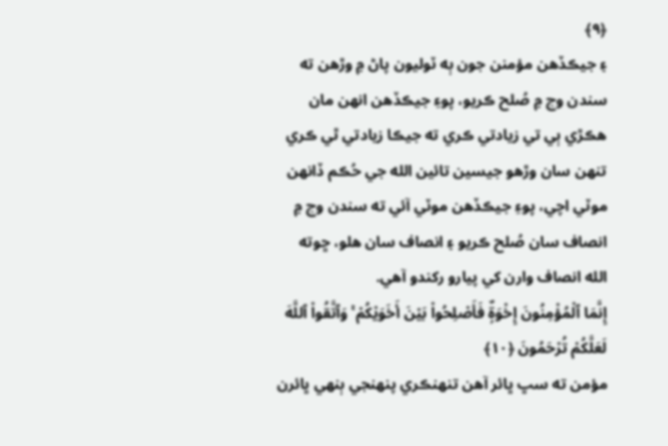﴿٩﴾
۽ جيڪڏھن مؤمنن جون ٻه ٽوليون پاڻ ۾ وڙھن ته سندن وچ ۾ صُلح ڪريو، پوءِ جيڪڏھن انھن مان ھڪڙي ٻي تي زيادتي ڪري ته جيڪا زيادتي ٿي ڪري تنھن سان وڙھو جيسين تائين الله جي حُڪم ڏانھن موٽي اچي، پوءِ جيڪڏھن موٽي آئي ته سندن وچ ۾ انصاف سان صُلح ڪريو ۽ انصاف سان ھلو، ڇوته الله انصاف وارن کي پيارو رکندو آھي.
إِنَّمَا ٱلْمُؤْمِنُونَ إِخْوَةٌۭ فَأَصْلِحُواْ بَيْنَ أَخَوَيْكُمْ ۚ وَٱتَّقُواْ ٱللَّهَ لَعَلَّكُمْ تُرْحَمُونَ ﴿١٠﴾
مؤمن ته سڀ ڀائر آھن تنھنڪري پنھنجي ٻنھي ڀائرن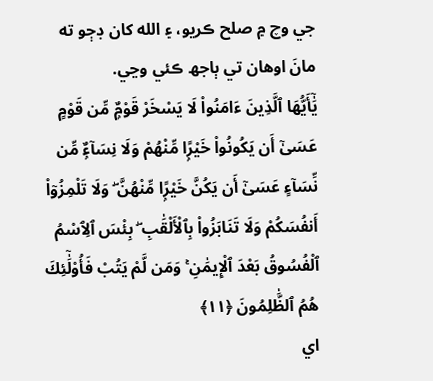جي وچ ۾ صلح ڪريو، ۽ الله کان ڊڄو ته مانَ اوھان تي ٻاجھ ڪئي وڃي.
يَٰٓأَيُّهَا ٱلَّذِينَ ءَامَنُواْ لَا يَسْخَرْ قَوْمٌۭ مِّن قَوْمٍ عَسَىٰٓ أَن يَكُونُواْ خَيْرًۭا مِّنْهُمْ وَلَا نِسَآءٌۭ مِّن نِّسَآءٍ عَسَىٰٓ أَن يَكُنَّ خَيْرًۭا مِّنْهُنَّ ۖ وَلَا تَلْمِزُوٓاْ أَنفُسَكُمْ وَلَا تَنَابَزُواْ بِٱلْأَلْقَٰبِ ۖ بِئْسَ ٱلِٱسْمُ ٱلْفُسُوقُ بَعْدَ ٱلْإِيمَٰنِ ۚ وَمَن لَّمْ يَتُبْ فَأُوْلَٰٓئِكَ هُمُ ٱلظَّٰلِمُونَ ﴿١١﴾
اي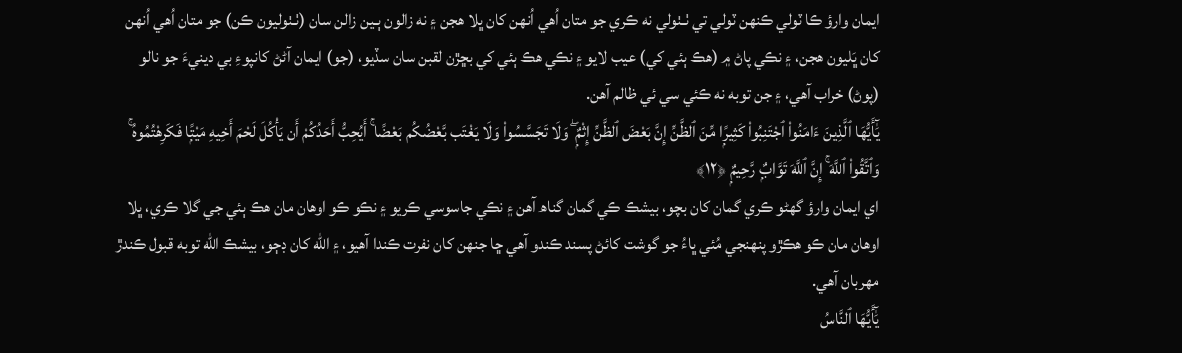ايمان وارؤ ڪا ٽولي ڪنھن ٽولي تي ٺـٺولي نه ڪري جو متان اُھي اُنھن کان ڀلا ھجن ۽ نه زالون ٻـين زالن سان (ٺـٺوليون ڪن) جو متان اُھي اُنھن کان ڀَليون ھجن، ۽ نڪي پاڻ ۾ (ھڪ ٻئي کي) عيب لايو ۽ نڪي ھڪ ٻئي کي بڇڙن لقبن سان سڏيو، (جو) ايمان آڻڻ کانپوءِ بي دينيءَ جو نالو (پوڻ) خراب آھي، ۽ جن توبه نه ڪئي سي ئي ظالم آھن.
يَٰٓأَيُّهَا ٱلَّذِينَ ءَامَنُواْ ٱجْتَنِبُواْ كَثِيرًۭا مِّنَ ٱلظَّنِّ إِنَّ بَعْضَ ٱلظَّنِّ إِثْمٌۭ ۖ وَلَا تَجَسَّسُواْ وَلَا يَغْتَب بَّعْضُكُم بَعْضًا ۚ أَيُحِبُّ أَحَدُكُمْ أَن يَأْكُلَ لَحْمَ أَخِيهِ مَيْتًۭا فَكَرِهْتُمُوهُ ۚ وَٱتَّقُواْ ٱللَّهَ ۚ إِنَّ ٱللَّهَ تَوَّابٌۭ رَّحِيمٌۭ ﴿١٢﴾
اي ايمان وارؤ گھڻو ڪري گمان کان بچو، بيشڪ ڪي گمان گناھ آھن ۽ نڪي جاسوسي ڪريو ۽ نڪو ڪو اوھان مان ھڪ ٻئي جي گلا ڪري، ڀلا اوھان مان ڪو ھڪڙو پنھنجي مُئي ڀاءُ جو گوشت کائڻ پسند ڪندو آھي ڇا جنھن کان نفرت ڪندا آھيو، ۽ الله کان ڊڄو، بيشڪ الله توبه قبول ڪندڙ مھربان آھي.
يَٰٓأَيُّهَا ٱلنَّاسُ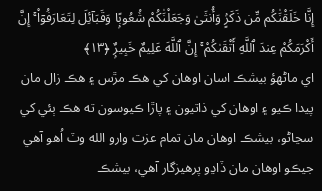إِنَّا خَلَقْنَٰكُم مِّن ذَكَرٍۢ وَأُنثَىٰ وَجَعَلْنَٰكُمْ شُعُوبًۭا وَقَبَآئِلَ لِتَعَارَفُوٓاْ ۚ إِنَّ أَكْرَمَكُمْ عِندَ ٱللَّهِ أَتْقَىٰكُمْ ۚ إِنَّ ٱللَّهَ عَلِيمٌ خَبِيرٌۭ ﴿١٣﴾
اي ماڻھؤ بيشڪ اسان اوھان کي ھڪ مڙس ۽ ھڪ زال مان پيدا ڪيو ۽ اوھان کي ذاتيون ۽ پاڙا ڪيوسون ته ھڪ ٻئي کي سڃاڻو، بيشڪ اوھان مان تمام عزت وارو الله وٽ اُھو آھي جيڪو اوھان مان ڏاڍو پرھيزگار آھي، بيشڪ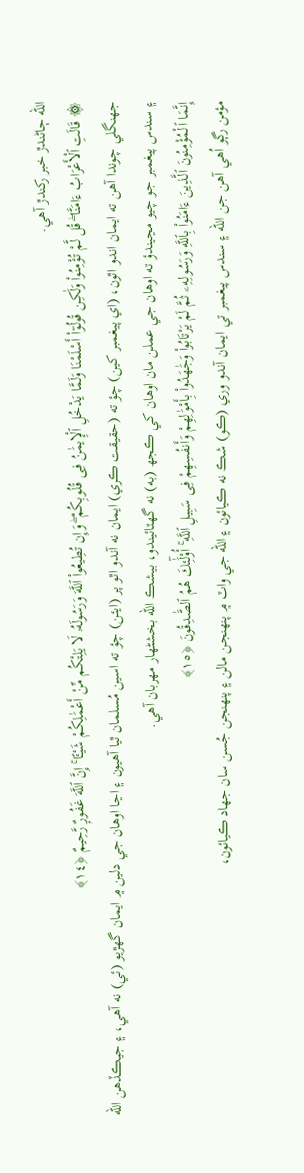الله ڄاڻندڙ خبر رکندڙ آھي.
۞ قَالَتِ ٱلْأَعْرَابُ ءَامَنَّا ۖ قُل لَّمْ تُؤْمِنُواْ وَلَٰكِن قُولُوٓاْ أَسْلَمْنَا وَلَمَّا يَدْخُلِ ٱلْإِيمَٰنُ فِى قُلُوبِكُمْ ۖ وَإِن تُطِيعُواْ ٱللَّهَ وَرَسُولَهُۥ لَا يَلِتْكُم مِّنْ أَعْمَٰلِكُمْ شَيْـًٔا ۚ إِنَّ ٱللَّهَ غَفُورٌۭ رَّحِيمٌ ﴿١٤﴾
جھنگلي چوندا آھن ته ايمان اندو اٿون، (اي پيغمبر کين) چؤ ته (حقيقت ڪري) ايمان نه آندو اٿو پر (ايئن) چؤ ته اسين مُسلمان ٿيا آھيون ۽ اڃا اوھان جي دلين ۾ ايمان گھڙيو (ئي) نه آھي، ۽ جيڪڏھن الله ۽ سندس پيغمبر جو چيو مڃيندؤ ته اوھان جي عملن مان اوھان کي ڪجھ (به) نه گھٽائيندو، بيشڪ الله بخشڻھار مھربان آھي.
إِنَّمَا ٱلْمُؤْمِنُونَ ٱلَّذِينَ ءَامَنُواْ بِٱللَّهِ وَرَسُولِهِۦ ثُمَّ لَمْ يَرْتَابُواْ وَجَٰهَدُواْ بِأَمْوَٰلِهِمْ وَأَنفُسِهِمْ فِى سَبِيلِ ٱللَّهِ ۚ أُوْلَٰٓئِكَ هُمُ ٱلصَّٰدِقُونَ ﴿١٥﴾
مؤمن رڳو اُھي آھن جن الله ۽ سندس پيغمبر تي ايمان آندو وري (ڪو) شڪ نه ڪيائون ۽ الله جي واٽ ۾ پنھنجن مالن ۽ پنھنجن جُسن سان جھاد ڪيائون،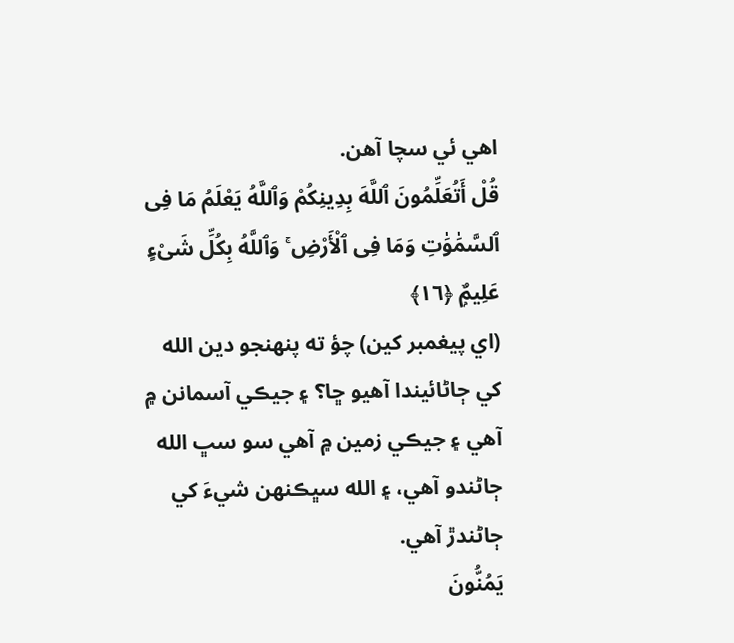اھي ئي سچا آھن.
قُلْ أَتُعَلِّمُونَ ٱللَّهَ بِدِينِكُمْ وَٱللَّهُ يَعْلَمُ مَا فِى ٱلسَّمَٰوَٰتِ وَمَا فِى ٱلْأَرْضِ ۚ وَٱللَّهُ بِكُلِّ شَىْءٍ عَلِيمٌۭ ﴿١٦﴾
(اي پيغمبر کين) چؤ ته پنھنجو دين الله کي ڄاڻائيندا آھيو ڇا؟ ۽ جيڪي آسمانن ۾ آھي ۽ جيڪي زمين ۾ آھي سو سڀ الله ڄاڻندو آھي، ۽ الله سڀڪنھن شيءَ کي ڄاڻندڙ آھي.
يَمُنُّونَ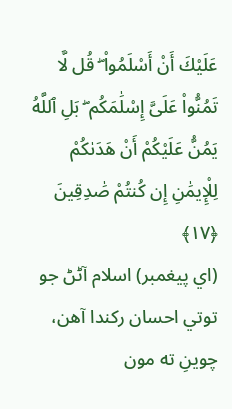عَلَيْكَ أَنْ أَسْلَمُواْ ۖ قُل لَّا تَمُنُّواْ عَلَىَّ إِسْلَٰمَكُم ۖ بَلِ ٱللَّهُ يَمُنُّ عَلَيْكُمْ أَنْ هَدَىٰكُمْ لِلْإِيمَٰنِ إِن كُنتُمْ صَٰدِقِينَ ﴿١٧﴾
(اي پيغمبر) اسلام آڻڻ جو توتي احسان رکندا آھن، چوينِ ته مون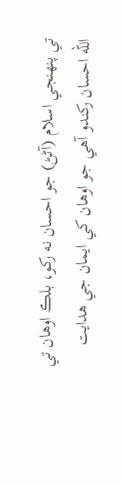تي پنھنجي اسلام (آڻڻ) جو احسان نه رکو، بلڪ اوھان تي الله احسان رکندو آھي جو اوھان کي ايمان جي ھدايت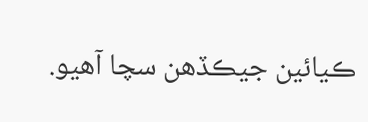ڪيائين جيڪڏھن سچا آھيو.